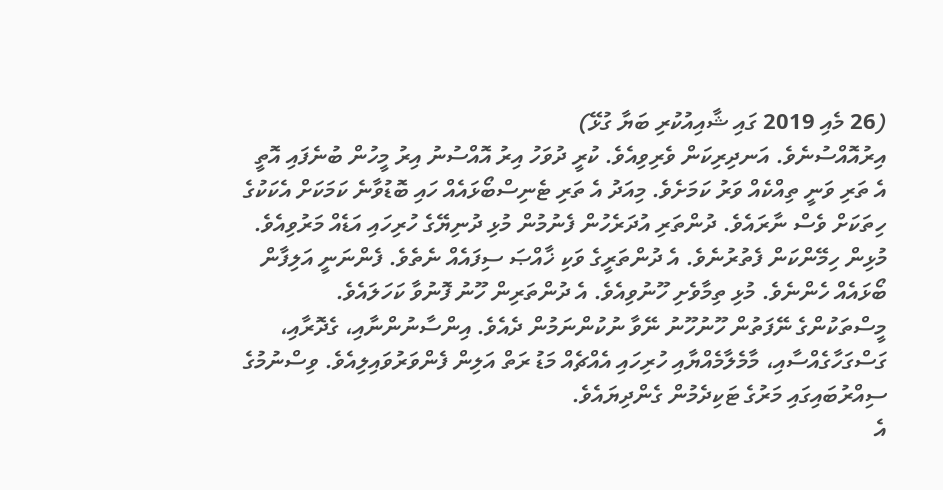(26 މެއި 2019 ގައި ޝާއިއުކުރި ބަޔާ ގުޅޭ)
އިރުއޮއްސުނެވެ. އަނދިރިކަން ވެރިވިއެވެ. ކުރީ ދުވަހު އިރު އޮއްސުނު އިރު މީހުން ބުނެފައި އޮތީ އެ ތަރި ވަނީ ތިއްކެއް ވަރު ކަމަށެވެ. މިއަދު އެ ތަރި ޓެނިސްބޯޅައެއް ހައި ބޮޑުވާނެ ކަމަކަށް އެކަކުގެ ހިތަކަށް ވެސް ނާރައެވެ. ދުންތަރި އުދަރެހުން ފެނުމުން މުޅި ދުނިޔޭގެ ހުރިހައި އަޑެއް މަރުވިއެވެ. މުޅިން ހިމޭންކަން ފެތުރުނެވެ. އެ ދުންތަރީގެ ވަކި ޚާއްޞަ ސިފައެއް ނެތެވެ. ފެންނަނީ އަލިފާން ބޯޅައެއް ހެންނެވެ. މުޅި ތިމާވެށި ހޫނުވިއެވެ. އެ ދުންތަރިން ހޫނު ފޮނުވާ ކަހަލައެވެ. މީސްތަކުންގެ ނޭފަތުން ހޫނުހޫނު ނޭވާ ނުކުންނަމުން ދެއެވެ. އިންސާނުންނާއި، ގެދޮރާއި، ގަސްގަހާގެއްސާއި، މާމެލާމެއްޔާއި ހުރިހައި އެއްޗެއް މަޑު ރަތް އަލިން ފެންވަރުވައިލިއެވެ. ވިސްނުމުގެ ސިއްރުބައިގައި މަރުގެ ޓަކިދެމުން ގެންދިޔައެވެ.
އެ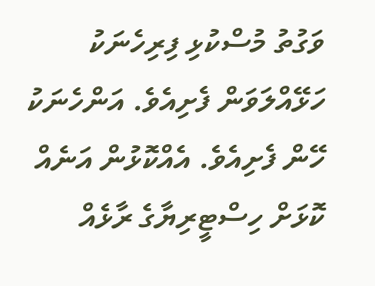ވަގުތު މުސްކުޅި ފިރިހެނަކު ހަޅޭއްލަވަން ފެށިއެވެ. އަންހެނަކު ހޭން ފެށިއެވެ. އެއްކޮޅުން އަނެއް ކޮޅަށް ހިސްޓީރިޔާގެ ރާޅެއް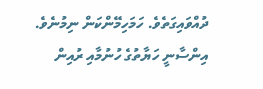ދުއްވައިގަތެވެ. ހަމަހިމޭންކަން ނިމުނެވެ. އިންސާނީ ހަޔާތުގެ ހުނުމާއި ރުއިން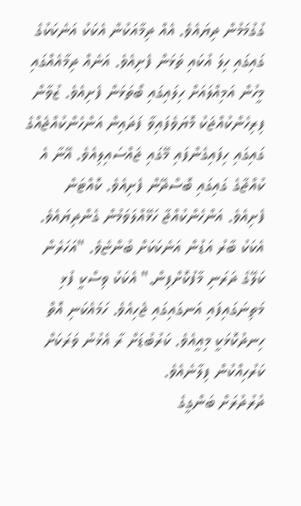ގުގުމަމުން ދިޔައެވެ. އެއް ދިމާއަކުން އެކަކު އަނެކަކުގެ ގައިގައި ހިލަ އުކައި ތަޅަން ފެށިއެވެ. އަނެއް ދިމާއެއްގައި މީހުން އަމިއްލައަށް ހިލައިގައި ބޯތަޅަން ފެށިއެވެ. ޒުވާން ފިރިހެންކުއްޖަކު މޮޔަވެފައިވާ ފަދައިން އަންހެންކުއްޖެއްގެ ގައިގައި ހިފައިގެންފައި މޭގައި ޖައްސައިލިއެވެ. އޭނާ އެ ކުއްޖާގެ ގައިގައި ބޮސްދޭން ފެށިއެވެ. ކޮއްޓަން ފެށިއެވެ. އަންހެންކުއްޖާ ހަޅޭއްލަވަމުން ގެންދިޔައެވެ. އެކަކު ބާރު އަޑުން އަނެކަކަށް ބުންޏެވެ. "އަހަރެން ކަލޭގެ ދަރަނި މާފުކޮށްފިން." އެކަކު ވިސްކީ ފުޅި މަތިނަގައިފައި އަނގައިގައި ޖެހިއެވެ. ހަމައެކަނި އޮތް ހިނދުކޮޅަކީ މިއީއެވެ. ކަރުބުޑަށް ރާ އެޅުނު ވަރަކަށް ކަރުހިއްކުން ފިލާނެއެވެ.
ދުރުދުރަށް ބަންގީގެ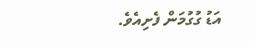އަޑު ގުގުމަން ފެށިއެވެ.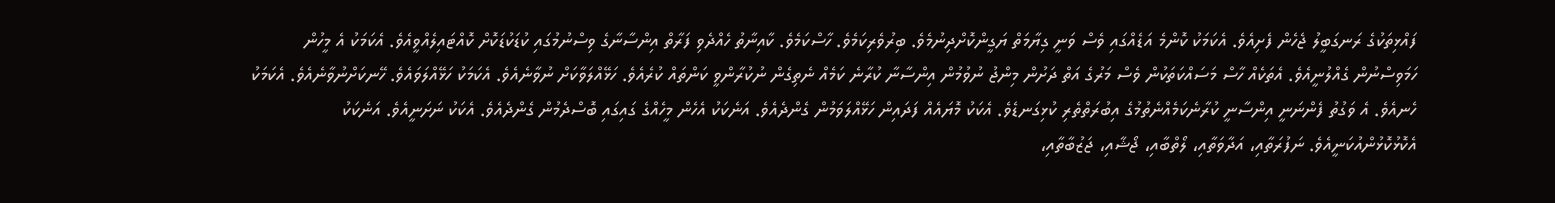ފައްޅިތަކުގެ ރަނގަބީލު ޖެހެން ފެށިއެވެ. އެކަމަކު ކޮންމެ އަޑެއްގައި ވެސް ވަނީ ގިޔާމަތް ޔަގީންކޮށްދިނުމެވެ. ބިރުވެރިކަމެވެ. ހާސްކަމެވެ. ކާއިނާތު ހެއްދެވި ފަރާތް އިންސާނާގެ ވިސްނުމުގައި ކުޑަކުޑަކޮށް ކޮއްޓައިލެއްވީއެވެ. އެކަމަކު އެ މީހުން ހަމަވިސްނުން ގެއްލުނީއެވެ. އެތަކެއް ހާސް މަސައްކަތަކުން ވެސް މަރުގެ އަތް ދަށުން މިންޖު ނުވުމުން އިންސާނާ ކުރާނެ ކަމެއް ނެތިގެން ނުކުރާންވީ ކަންތައް ކުރެއެވެ. ހަޅޭއްލަވާކަށް ނުވާނެއެވެ. އެކަމަކު ހަޅޭއްލަވައެވެ. ހޭނކަށްނުވާނެއެވެ. އެކަމަކު ހެނއެވެ. އެ ވަގުތު ފެންނަނީ އިންސާނީ ކުރާނެކަމެއްނެތުމުގެ އިބުރަތްތެރި ކުޅިގަނޑެވެ. އެކަކު މޮޔައެއް ފަދައިން ހަޅޭއްލަވަމުން ގެންދެއެވެ. އަނެކަކު އެހެން މީހެއްގެ ގައިގައި ބޮސްދެމުން ގެންދެއެވެ. އެކަކު ނަށަނީއެވެ. އަނެކަކު އެކޮޅުކޮޅުންއުކަނީއެވެ. ނަފުރަތާއި، އަދާވަތާއި، ލޯތްބާއި، ޖޯޝާއި، ޖަޒުބާތާއި،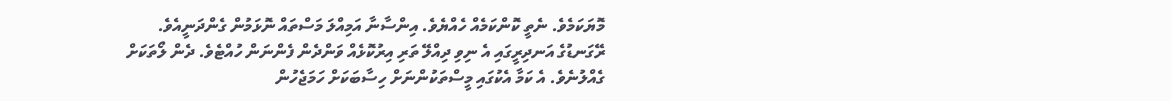މޮޔަކަމެވެ. ނެތީ ކޮންކަމެއް ހެއްޔެވެ. އިންސާނާ އަމިއްލަ މަސްތައް ނޮޅަމުން ގެންދަނީއެވެ.
ރޭގަނޑުގެ އަނދިރީގައި އެ ނިވި ދިއްލޭ ތަރި އިރުކޮޅެއް ވަންދެން ފެންނަން ހުއްޓެވެ. ދެން ލޯތަކަށް ގެއްލުނެވެ. އެ ކަމާ އެކުގައި މީސްތަކުންނަށް ހިސާބަކަށް ހަމަޖެހުން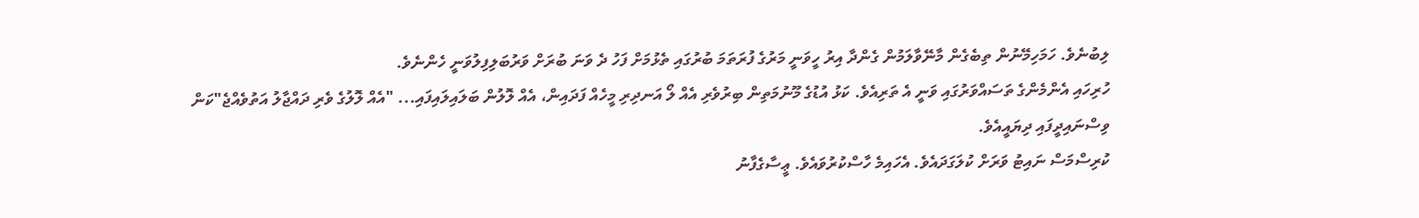ލިބުނެވެ. ހަމަހިމޭނުން ތިބެގެން މާނޭވާލަމުން ގެންދާ އިރު ހީވަނީ މަރުގެ ފުރަތަމަ ބުރުގައި ތެޅުމަށް ފަހު ދެ ވަނަ ބުރަށް ވަރުބަލިފިލުވަނީ ހެންނެވެ.
ހުރިހައި އެންމެންގެ ތަސައްވަރުގައި ވަނީ އެ ތަރިއެވެ. ކަޅު އުޑުގެ މޫނުމަތިން ބިރުވެރި އެއް ލޯ އަނދިރި މީހެއް ފަދައިން، އެއް ލޮލުން ބަލައިލައިފައި... "އެއް ލޮލުގެ ވެރި ދައްޖާލު އަތުވެއްޖެ"ކަން ވިސްނައިދީފައި ދިޔައީއެވެ.
ކުރިސްމަސް ނައިޓު ވަރަށް ކުލަގަދައެވެ. އެހައިމެ ހާސްކުރުވައެވެ. ޢީސާގެފާނު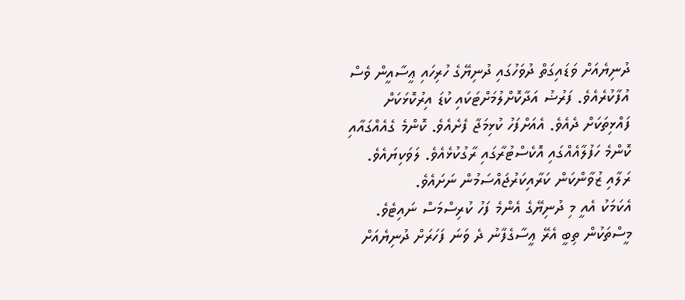ދުނިޔެއަށް ވަޑައިގަތް ދުވަހުގައި ދުނިޔޭގެ ހުރިހައި ޢީސާއީން ވެސް އުފާކުރެއެވެ. ފަރުޟު އަދާކޮށްލުމަށްޓަކައި ކުޑަ އިރުކޮޅަކަށް ފައްޅިތަކަށް ދެއެވެ. އެއަށްފަހު ކުޅިމަޖާ ފެށެއެވެ. ކޮންމެ ގެއެއްގައާއި ކޮންމެ ހަފުލާއެއްގައި އޮކެސްޓުރާގައި ރާގުކުޅެއެވެ. ލަވަކިޔައެވެ. ރަލާއި ޒުވާންކަން ކަރާއިކަރުޖައްސަމުން ނަށައެވެ.
އެކަމަކު އެއީ މި ދުނިޔޭގެ އެންމެ ފަހު ކުރިސްމަސް ނައިޓެވެ. މީސްތަކުން ތިބީ އެރޭ ޢީސާގެފާނު ދެ ވަނަ ފަހަރަށް ދުނިޔެއަށް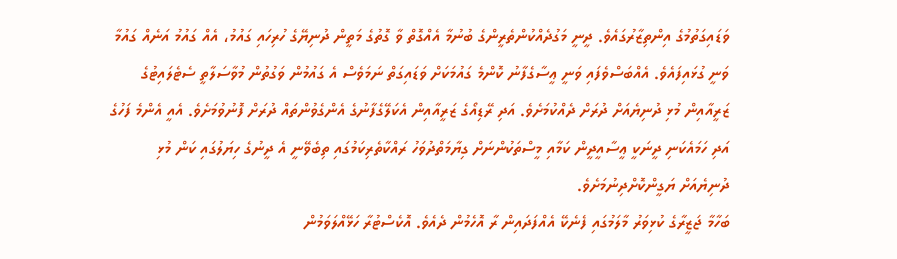ވަޑައިގަތުމުގެ އިންތިޒާރުގައެވެ. ދީނީ މަގުދެއްކުންތެރީންގެ ބުނުމާ އެއްގޮތް ވާ ގޮތުގެ މަތީން ދުނިޔޭގެ ހުރިހައި ގައުމު، އެއް ގައުމު އަނެއް ގައުމާ ވަނީ ގުޅައިފައެވެ. އެއްބަސްވެފައި ވަނީ ޢީސާގެފާނު ކޮންމެ ގައުމަކަށް ވަޑައިގަތް ނަމަވެސް އެ ގައުމުން ވަގުތުން މުވާސަލާތީ ސެޓެލައިޓުގެ ޒަރީއާއިން މުޅި ދުނިޔެއަށް ދުރަށް ދެއްކުމަށެވެ. އަދި ރޭޑިއޯގެ ޒަރީއާއިން އެކަލޭގެފާނުގެ އެންގެވުންތައް ދުރަށް ފޮނުވުމަށެވެ. އެއީ އެންމެ ފަހުގެ އަދި ހަމައެކަނި ދީނަކީ ޢީސާއީދީން ކަމާއި މީސްތަކުންނަށް ގިޔާމަތްދުވަހު ރައްކާތެރިކަމުގައި ތިބެވޭނީ އެ ދީނުގެ ހިޔަލުގައި ކަން މުޅި ދުނިޔެއަށް ޔަގީންކޮށްދިނުމަށެވެ.
ބަހާމާ ޖަޒީރާގެ ކުޅިވަރު މާލަމުގައި ފެނެކޭ އެއްފަދައިން ރާ އޮހެމުން ދެއެވެ. އޮކެސްޓުރާ ހަޅޭއްލަވަމުން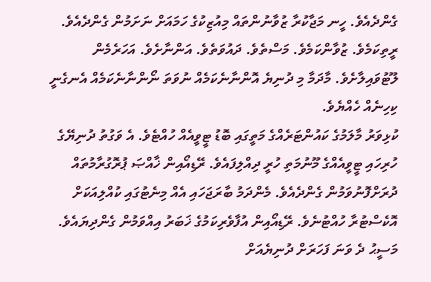ގެންދެއެވެ. ހީނ މަޖާކުރާ ޒުވާނުންތައް މިއުޒިކުގެ ހަމައަށް ނަށަމުން ގެންދެއެވެ. ރީތިކަމެވެ. ޒުވާންކަމެވެ. މަސްތެވެ. ދައުވަތެވެ. އަންނާށެވެ. އަހަރެމެން ލޫޓުވައިލާށެވެ. މާދަމާ މި ދުނިޔެ އޮންނާނެކަމެއް ނުވަތަ ނޯންނާނެކަމެއް އެނގެނީ ކިހިނެއް ހެއްޔެވެ.
ކުޅިވަރު މާލަމުގެ ކައުންޓަރެއްގެ މަތީގައި ބޮޑު ޓީވީއެއް ހުއްޓެވެ. އެ ވަގުތު ދުނިޔޭގެ ހުރިހައި ޓީވީއެއްގެ މޫނުމަތި ހުރީ ދިއްލިފައެވެ. ރޭޑިއޯއިން ޚާއްޞަ ޕުރޮގުރާމުތައް ދުރަށްފޮނުވަމުން ގެންދެއެވެ. މެންދަމު ބާރަޖަހައި އެއް މިނެޓުގައި ކުއްލިއަކަށް އޮކެސްޓުރާ ހުއްޓުނެވެ. ރޭޑިއޯއިން އުފާވެރިކަމުގެ ޚަބަރު އިއްވަމުން ގެންދިޔައެވެ. މަސީޙު ދެ ވަނަ ފަހަރަށް ދުނިޔެއަށް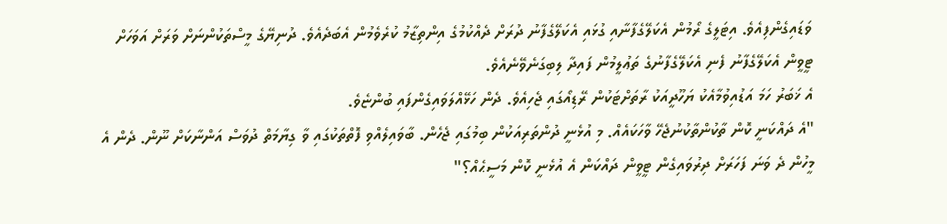ވަޑައިގެންފިއެވެ. އިޓަލީގެ ރޯމުން އެކަލޭގެފާނާއި ގުޅައި އެކަލޭގެފާނު ދުރަށް ދެއްކުމުގެ އިންތިޒާމު ކުރެވެމުން އެބަދެއެވެ. ދުނިޔޭގެ މީސްތަކުންނަށް ވަރަށް އަވަހަށް ޓީވީން އެކަލޭގެފާނު ފެނި އެކަލޭގެފާނުގެ ތަޢުލީމުން ފައިދާ ލިބިގަނެވޭނެއެވެ.
އެ ޚަބަރު ހަމަ އަޑުއިވުމާއެކު ޔަހޫދީއަކު ރާތަށްޓަކުން ރޭޑިއޯގައި ޖެހިއެވެ. ދެން ހަޅޭއްލަވައިގެންފައި ބުންޏެވެ.
"އެ ދައްކަނީ ކޮން ތާކުންތާކުނުޖެހޭ ވާހަކައެއް. މި އުޅެނީ ދުންތަރިއަކުން ބިމުގައި ޖެހެން. ބާވައިލެއްވި ފޮތްތަކުގައި ވާ ގިޔާމަތް ދުވަސް އަންނާކަށް ނޫން. ދެން އެ މީހުން ދެ ވަނަ ފަހަރަށް ދިރުވައިގެން ޓީވީން ދައްކަން އެ އުޅެނީ ކޮން މަސީޙެއް؟"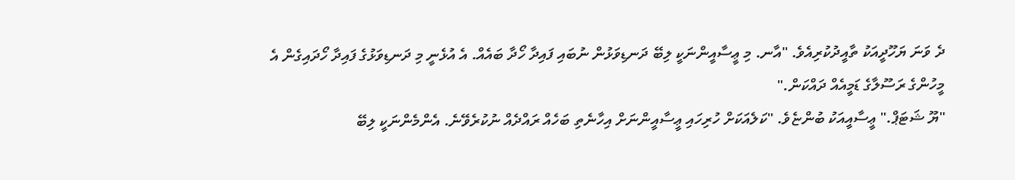ދެ ވަނަ ޔަހޫދީއަކު ތާއީދުކުރިއެވެ. "އާނ. މި ޢީސާއީންނަކީ ލިބޭ ދަނޑިވަޅުން ނުބައި ފައިދާ ހޯދާ ބައެއް. އެ އުޅެނީ މި ދަނޑިވަޅުގެ ފައިދާ ހޯދައިގެން އެ މީހުންގެ ރަސޫލާގެ ޑަމީއެއް ދައްކަން."
"ޔޫ ޝަޓަޕް." ޢީސާއީއަކު ބުންޏެވެ. "ކަލެއަކަށް ހުރިހައި ޢީސާއީންނަށް އިހާނެތި ބަހެއް ރައްދެއް ނުކުރެވޭނެ. އެންމެންނަކީ ލިބޭ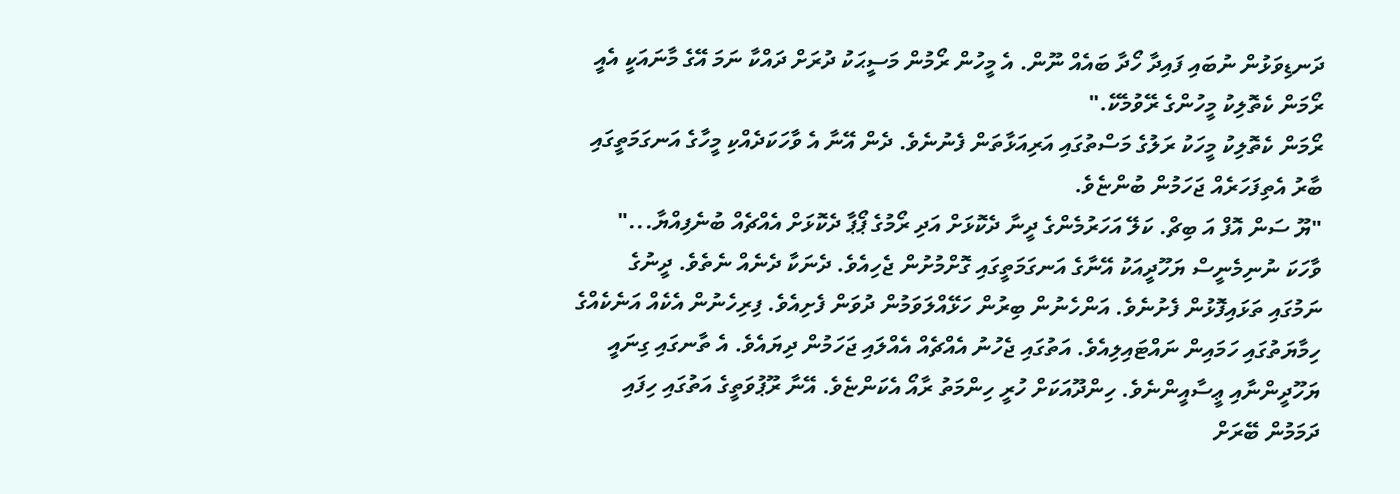ދަނޑިވަޅުން ނުބައި ފައިދާ ހޯދާ ބައެއް ނޫން. އެ މީހުން ރޯމުން މަސީޙަކު ދުރަށް ދައްކާ ނަމަ އޭގެ މާނައަކީ އެއީ ރޯމަން ކެތޮލިކު މީހުންގެ ރޭވުމެކޭ."
ރޯމަން ކެތޮލިކު މީހަކު ރަލުގެ މަސްތުގައި އަރިއަޅާތަން ފެނުނެވެ. ދެން އޭނާ އެ ވާހަކަދެއްކި މީހާގެ އަނގަމަތީގައި ބާރު އެތިފަހަރެއް ޖަހަމުން ބުންޏެވެ.
"ޔޫ ސަން އޮފް އަ ބިޗް. ކަލޭ އަހަރުމެންގެ ދީނާ ދެކޮޅަށް އަދި ރޯމުގެ ޕޯޕާ ދެކޮޅަށް އެއްޗެއް ބުނެފިއްޔާ..."
ވާހަކަ ނުނިމެނީސް ޔަހޫދީއަކު އޭނާގެ އަނގަމަތީގައި ގޮށްމުށުން ޖެހިއެވެ. ދެނަކާ ދެނެއް ނެތެވެ. ދީނުގެ ނަމުގައި ތަޅައިފޮޅުން ފެށުނެވެ. އަންހެނުން ބިރުން ހަޅޭއްލަވަމުން ދުވަން ފެށިއެވެ. ފިރިހެނުން އެކެއް އަނެކެއްގެ ހިމާޔަތުގައި ހަމައިން ނައްޓައިލިއެވެ. އަތުގައި ޖެހުނު އެއްޗެއް އެއްލައި ޖަހަމުން ދިޔައެވެ. އެ ތާނގައި ގިނައީ ޔަހޫދީންނާއި ޢީސާއީންނެވެ. ހިންދޫއަކަށް ހުރީ ހިންމަތު ރާއޯ އެކަންޏެވެ. އޭނާ ރޫޕުވަތީގެ އަތުގައި ހިފައި ދަމަމުން ބޭރަށް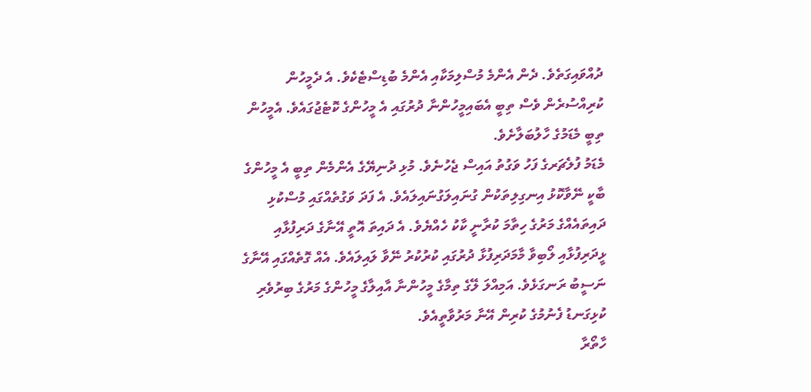ދުއްވައިގަތެވެ. ދެން އެންމެ މުސްލިމަކާއި އެންމެ ބުޑިސްޓެކެވެ. އެ ދެމީހުން ކުރިއްސުރެން ވެސް ތިބީ އެބައިމީހުންނާ ދުރުގައި އެ މީހުންގެ ކޮޓެޖުގައެވެ. އެމީހުން ތިބީ މެޑަމުގެ ހާލުބަލާށެވެ.
މެޑަމު ފުލެޗަރގެ ފަހު ވަގުތު އައިސް ޖެހުނެވެ. މުޅި ދުނިޔޭގެ އެންމެން ތިބީ އެ މީހުންގެ ބާކީ ނޭވާކޮޅު އިނގިލިތަކުން ގުނައިލަގުނައިލައެވެ. އެ ފަދަ ވަގުތެއްގައި މުސްކުޅި ދައިތައެއްގެ މަރުގެ ހިތާމަ ކުރާނީ ކާކު ހެއްޔެވެ. އެ ދައިތަ އޮތީ އޭނާގެ ދަރިފުޅާއި ޅީދަރިފުޅާއި ލޯބިވާ މާމަދަރިފުޅާ ދުރުގައި ކުރުކުރު ނޭވާ ލައިލައެވެ. އެއް ގޮތެއްގައި އޭނާގެ ނަސީބު ރަނގަޅެވެ. އަމިއްލަ ލޭގެ ތިމާގެ މީހުންނާ އާއިލާގެ މީހުންގެ މަރުގެ ބިރުވެރި ކުޅިގަނޑު ފެނުމުގެ ކުރިން އޭނާ މަރުވާތީއެވެ.
ހާތޯރާ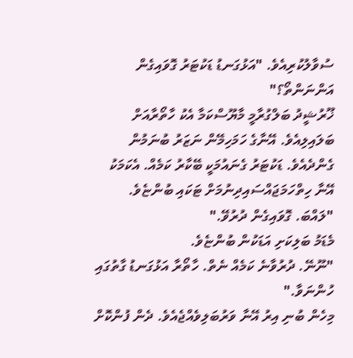ސުވާލުކުރިއެވެ. "އަޅުގަނޑު ޑަކުޓަރު ގޮވައިގެން އަންނަންތޯ؟"
ޚޫރުޝީދު ބަލްގުރާމީ މާޔޫސްކަމާ އެކު ހާތޯރާއަށް ބަލައިލިއެވެ. އޭނާގެ ހަމަހިމޭން ނަޒަރު ބުނަމުން ގެންދެއެވެ. ޑަކުޓަރު ގެނައުމަކީ ބޭކާރު ކަމެއް. އެކަމަކު އޭނާ ހިތްހަމަޖައްސައިދިނުމަށް ޓަކައި ބުންޏެވެ. "ލައްބަ. ގޮވައިގެން ދުރުވޭ."
މެޑަމު ބަލިކަށި އަޑަކުން ބުންޏެވެ.
"ނޫނޭ. ދުރުވާނެ ކަމެއް ނެތް. ހާތޯރާ އަޅުގަނޑު ގާތުގައި ހުންނަވާ."
މިހެން ބުނި އިރު އޭނާ ވަރުބަލިވެއްޖެއެވެ. ދެން ފުންކޮށް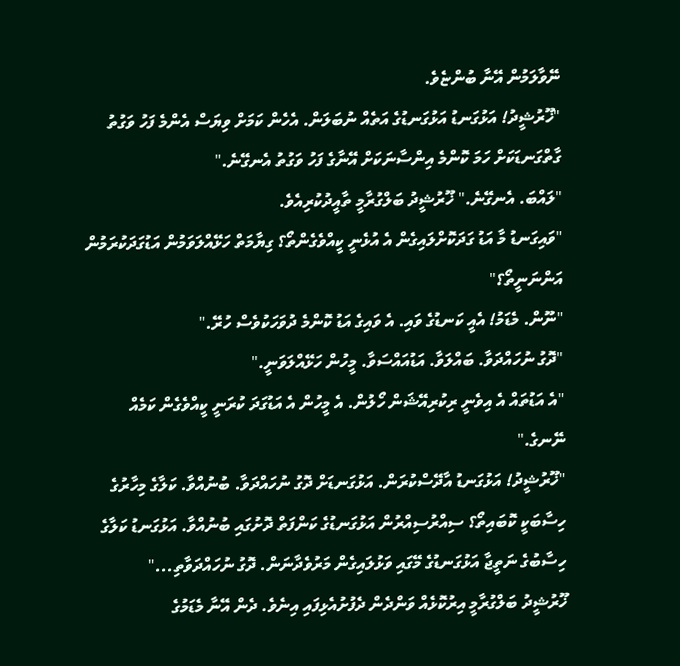ނޭވާލަމުން އޭނާ ބުންޏެވެ.
"ޚޫރުޝީދު! އަޅުގަނޑު އަޅުގަނޑުގެ އަތެއް ނުބަލަން. އެހެން ކަމަށް ވިޔަސް އެންމެ ފަހު ވަގުތު ގާތްގަނޑަކަށް ހަމަ ކޮންމެ އިންސާނަކަށް އޭނާގެ ފަހު ވަގުތު އެނގޭނެ."
"ލައްބަ. އެނގޭނެ." ޚޫރުޝީދު ބަލްގުރާމީ ތާއީދުކުރިއެވެ.
"ވައިގަނޑު މާ އަޑު ގަދަކޮށްލައިގެން އެ އުޅެނީ ކީއްވެގެންތޯ؟ ގިޔާމަތް ހަޅޭއްލަވަމުން އަޑުގަދަކުރަމުން އަންނަނީތޯ؟"
"ނޫން. މެޑަމު! އެއީ ކަނޑުގެ ވައި. އެ ވައިގެ އަޑު ކޮންމެ ދުވަހަކުވެސް ހުރޭ."
"ދޮގު ނުހައްދަވާ. ބައްލަވާ. އަޑުއައްސަވާ. މީހުން ހަޅޭއްލަވަނީ."
"އެ އަޑުތައް އެ އިވެނީ ރިކުރިއޭޝަން ހޯލުން. އެ މީހުން އެ އަޑުގަދަ ކުރަނީ ކީއްވެގެން ކަމެއް ނޭނގެ."
"ޚޫރުޝީދު! އަޅުގަނޑު އާދޭސްކުރަން. އަޅުގަނޑަށް ދޮގު ނުހައްދަވާ. ބުނުއްވާ. ކަލާގެ މިހާރުގެ ހިސާބަކީ ކޮބައިތޯ؟ ސިއްރުސިއްރުން އަޅުގަނޑުގެ ކަންފަތް ދޮށުގައި ބުނުއްވާ. އަޅުގަނޑު ކަލާގެ ހިސާބުގެ ނަތީޖާ އަޅުގަނޑުގެ މޭގައި ވަޅުލައިގެން މަރުވެދާނަން. ދޮގު ނުހައްދަވާތި..."
ޚޫރުޝީދު ބަލްގުރާމީ އިރުކޮޅެއް ވަންދެން ދެފުށުއެޅިފައި އިނެވެ. ދެން އޭނާ މެޑަމުގެ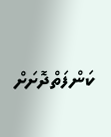ކަންފަތްދޮށަށް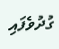ގުދުވެފައި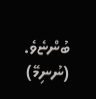ބުންޏެވެ.
(ނުނިމޭ)